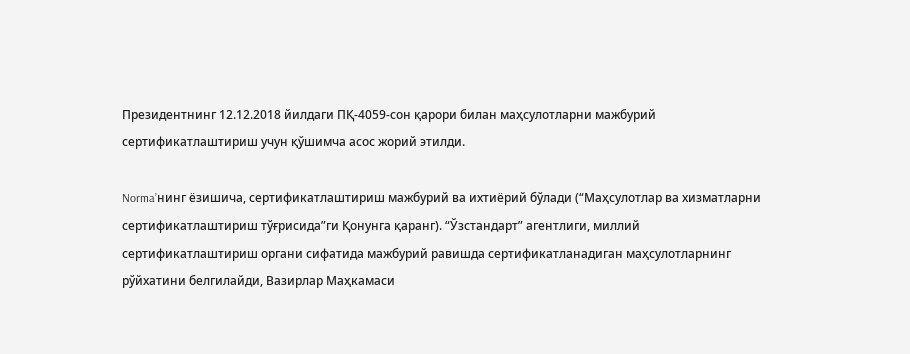Президентнинг 12.12.2018 йилдаги ПҚ-4059-сон қарори билан маҳсулотларни мажбурий сертификатлаштириш учун қўшимча асос жорий этилди.

Norma’нинг ёзишича, сертификатлаштириш мажбурий ва ихтиёрий бўлади (“Маҳсулотлар ва хизматларни сертификатлаштириш тўғрисида”ги Қонунга қаранг). “Ўзстандарт” агентлиги, миллий сертификатлаштириш органи сифатида мажбурий равишда сертификатланадиган маҳсулотларнинг рўйхатини белгилайди, Вазирлар Маҳкамаси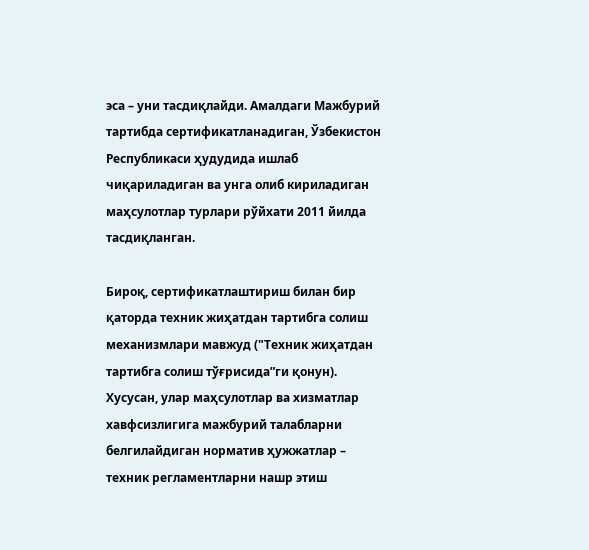эса – уни тасдиқлайди. Амалдаги Мажбурий тартибда сертификатланадиган, Ўзбекистон Республикаси ҳудудида ишлаб чиқариладиган ва унга олиб кириладиган маҳсулотлар турлари рўйхати 2011 йилда тасдиқланган.

Бироқ, сертификатлаштириш билан бир қаторда техник жиҳатдан тартибга солиш механизмлари мавжуд ("Техник жиҳатдан тартибга солиш тўғрисида”ги қонун). Хусусан, улар маҳсулотлар ва хизматлар хавфсизлигига мажбурий талабларни белгилайдиган норматив ҳужжатлар – техник регламентларни нашр этиш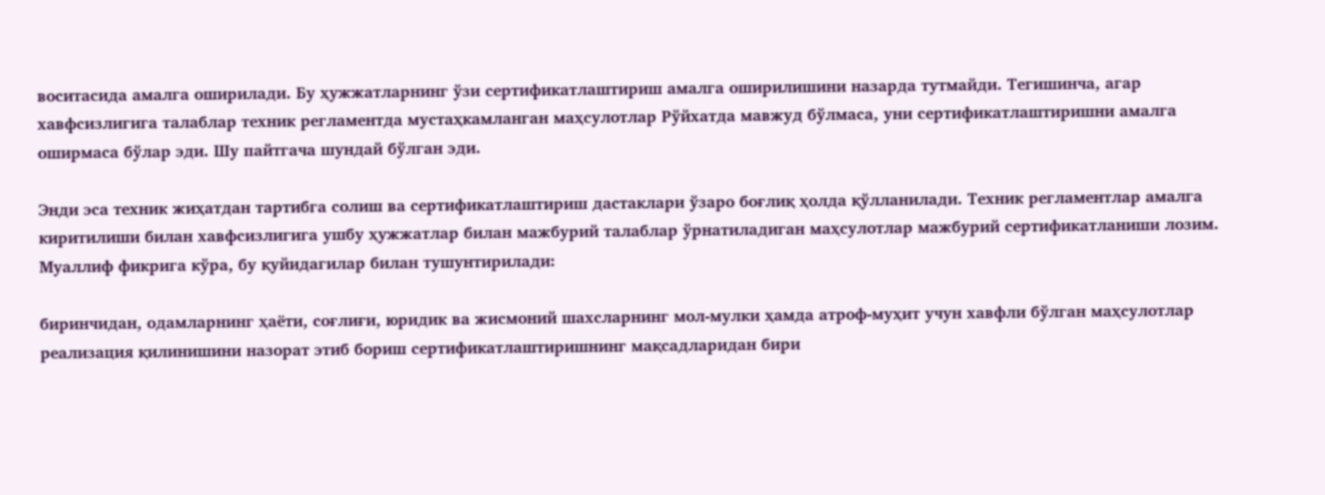воситасида амалга оширилади. Бу ҳужжатларнинг ўзи сертификатлаштириш амалга оширилишини назарда тутмайди. Тегишинча, агар хавфсизлигига талаблар техник регламентда мустаҳкамланган маҳсулотлар Рўйхатда мавжуд бўлмаса, уни сертификатлаштиришни амалга оширмаса бўлар эди. Шу пайтгача шундай бўлган эди.

Энди эса техник жиҳатдан тартибга солиш ва сертификатлаштириш дастаклари ўзаро боғлиқ ҳолда қўлланилади. Техник регламентлар амалга киритилиши билан хавфсизлигига ушбу ҳужжатлар билан мажбурий талаблар ўрнатиладиган маҳсулотлар мажбурий сертификатланиши лозим. Муаллиф фикрига кўра, бу қуйидагилар билан тушунтирилади:

биринчидан, одамларнинг ҳаёти, соғлиғи, юридик ва жисмоний шахсларнинг мол-мулки ҳамда атроф-муҳит учун хавфли бўлган маҳсулотлар реализация қилинишини назорат этиб бориш сертификатлаштиришнинг мақсадларидан бири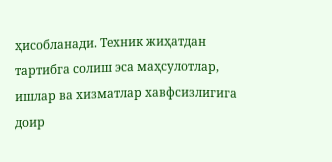ҳисобланади. Техник жиҳатдан тартибга солиш эса маҳсулотлар, ишлар ва хизматлар хавфсизлигига доир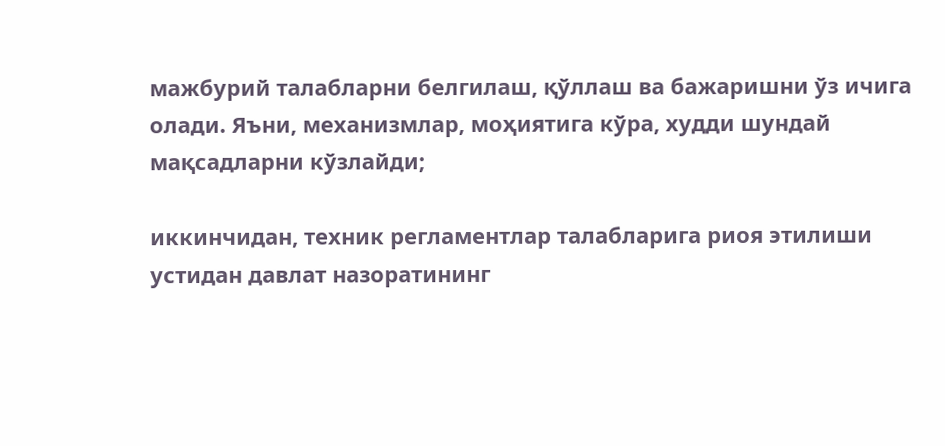мажбурий талабларни белгилаш, қўллаш ва бажаришни ўз ичига олади. Яъни, механизмлар, моҳиятига кўра, худди шундай мақсадларни кўзлайди;

иккинчидан, техник регламентлар талабларига риоя этилиши устидан давлат назоратининг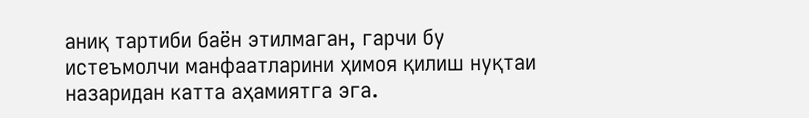аниқ тартиби баён этилмаган, гарчи бу истеъмолчи манфаатларини ҳимоя қилиш нуқтаи назаридан катта аҳамиятга эга.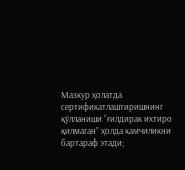Мазкур ҳолатда сертификатлаштиришнинг қўлланиши “ғилдирак ихтиро қилмаган” ҳолда камчиликни бартараф этади;